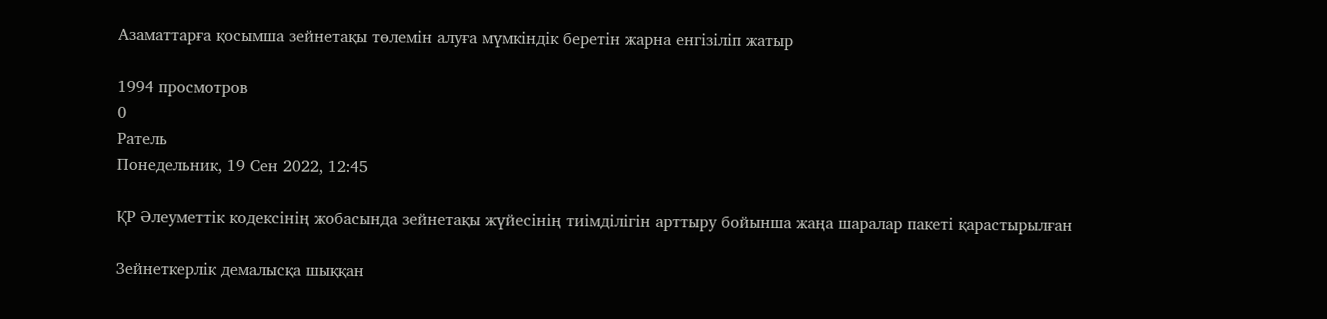Азаматтарға қосымша зейнетақы төлемін алуға мүмкіндік беретін жарна енгізіліп жатыр

1994 просмотров
0
Ратель
Понедельник, 19 Сен 2022, 12:45

ҚР Әлеуметтік кодексінің жобасында зейнетақы жүйесінің тиімділігін арттыру бойынша жаңа шаралар пакеті қарастырылған

Зейнеткерлік демалысқа шыққан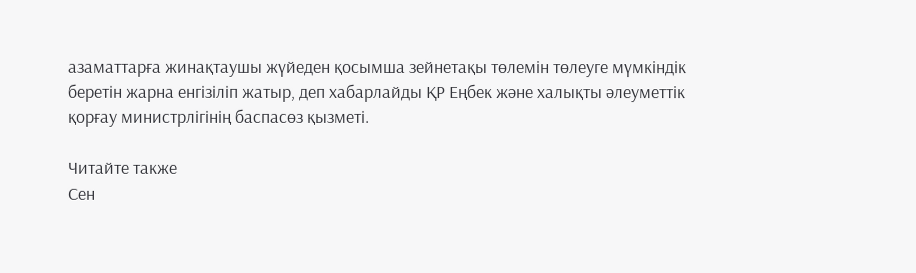азаматтарға жинақтаушы жүйеден қосымша зейнетақы төлемін төлеуге мүмкіндік беретін жарна енгізіліп жатыр, деп хабарлайды ҚР Еңбек және халықты әлеуметтік қорғау министрлігінің баспасөз қызметі.

Читайте также
Сен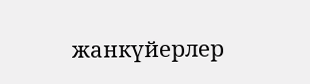жанкүйерлер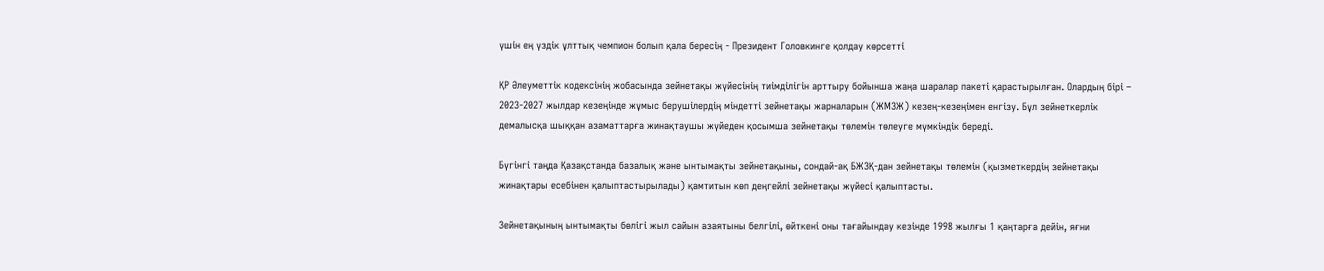үшін ең үздік ұлттық чемпион болып қала бересің - Президент Головкинге қолдау көрсетті

ҚР Әлеуметтік кодексінің жобасында зейнетақы жүйесінің тиімділігін арттыру бойынша жаңа шаралар пакеті қарастырылған. Олардың бірі – 2023-2027 жылдар кезеңінде жұмыс берушілердің міндетті зейнетақы жарналарын (ЖМЗЖ) кезең-кезеңімен енгізу. Бұл зейнеткерлік демалысқа шыққан азаматтарға жинақтаушы жүйеден қосымша зейнетақы төлемін төлеуге мүмкіндік береді.

Бүгінгі таңда Қазақстанда базалық және ынтымақты зейнетақыны, сондай-ақ БЖЗҚ-дан зейнетақы төлемін (қызметкердің зейнетақы жинақтары есебінен қалыптастырылады) қамтитын көп деңгейлі зейнетақы жүйесі қалыптасты.

Зейнетақының ынтымақты бөлігі жыл сайын азаятыны белгілі, өйткені оны тағайындау кезінде 1998 жылғы 1 қаңтарға дейін, яғни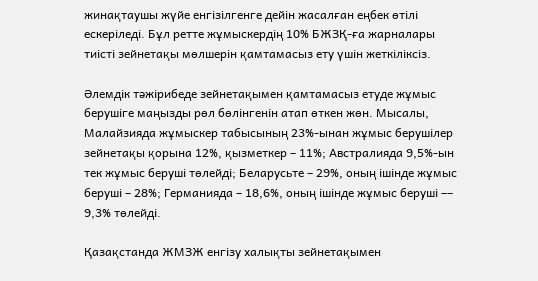жинақтаушы жүйе енгізілгенге дейін жасалған еңбек өтілі ескеріледі. Бұл ретте жұмыскердің 10% БЖЗҚ-ға жарналары тиісті зейнетақы мөлшерін қамтамасыз ету үшін жеткіліксіз.

Әлемдік тәжірибеде зейнетақымен қамтамасыз етуде жұмыс берушіге маңызды рөл бөлінгенін атап өткен жөн. Мысалы, Малайзияда жұмыскер табысының 23%-ынан жұмыс берушілер зейнетақы қорына 12%, қызметкер – 11%; Австралияда 9,5%-ын тек жұмыс беруші төлейді; Беларусьте – 29%, оның ішінде жұмыс беруші – 28%; Германияда – 18,6%, оның ішінде жұмыс беруші –– 9,3% төлейді.

Қазақстанда ЖМЗЖ енгізу халықты зейнетақымен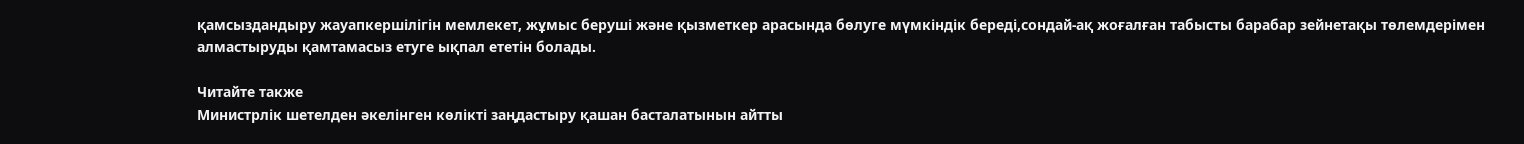қамсыздандыру жауапкершілігін мемлекет, жұмыс беруші және қызметкер арасында бөлуге мүмкіндік береді,сондай-ақ жоғалған табысты барабар зейнетақы төлемдерімен алмастыруды қамтамасыз етуге ықпал ететін болады.

Читайте также
Министрлік шетелден әкелінген көлікті заңдастыру қашан басталатынын айтты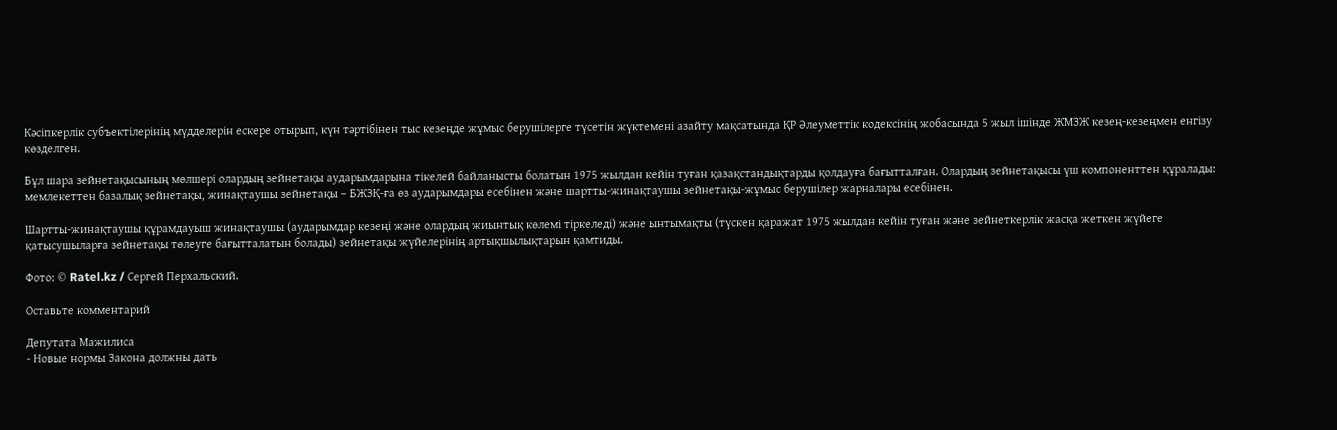Кәсіпкерлік субъектілерінің мүдделерін ескере отырып, күн тәртібінен тыс кезеңде жұмыс берушілерге түсетін жүктемені азайту мақсатында ҚР Әлеуметтік кодексінің жобасында 5 жыл ішінде ЖМЗЖ кезең-кезеңмен енгізу көзделген.

Бұл шара зейнетақысының мөлшері олардың зейнетақы аударымдарына тікелей байланысты болатын 1975 жылдан кейін туған қазақстандықтарды қолдауға бағытталған. Олардың зейнетақысы үш компоненттен құралады: мемлекеттен базалық зейнетақы, жинақтаушы зейнетақы – БЖЗҚ-ға өз аударымдары есебінен және шартты-жинақтаушы зейнетақы-жұмыс берушілер жарналары есебінен.

Шартты-жинақтаушы құрамдауыш жинақтаушы (аударымдар кезеңі және олардың жиынтық көлемі тіркеледі) және ынтымақты (түскен қаражат 1975 жылдан кейін туған және зейнеткерлік жасқа жеткен жүйеге қатысушыларға зейнетақы төлеуге бағытталатын болады) зейнетақы жүйелерінің артықшылықтарын қамтиды.

Фото: © Ratel.kz / Сергей Перхальский.

Оставьте комментарий

Депутата Мажилиса
- Новые нормы Закона должны дать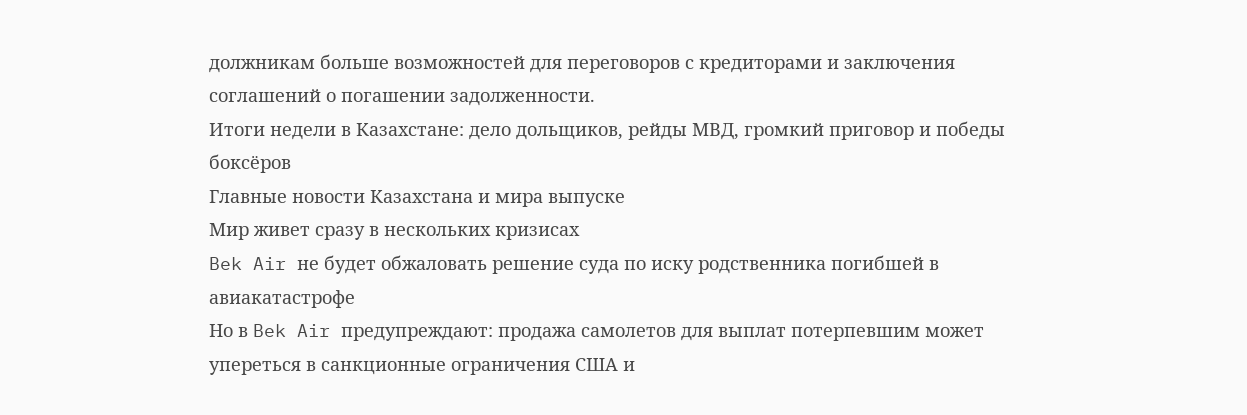должникам больше возможностей для переговоров с кредиторами и заключения соглашений о погашении задолженности.
Итоги недели в Казахстане: дело дольщиков, рейды МВД, громкий приговор и победы боксёров
Главные новости Казахстана и мира выпуске
Мир живет сразу в нескольких кризисах
Bek Air не будет обжаловать решение суда по иску родственника погибшей в авиакатастрофе
Но в Bek Air предупреждают: продажа самолетов для выплат потерпевшим может упереться в санкционные ограничения США и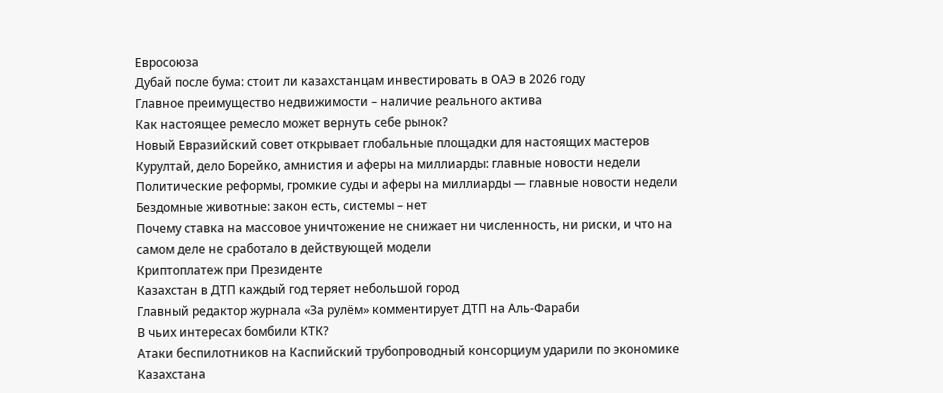Евросоюза
Дубай после бума: стоит ли казахстанцам инвестировать в ОАЭ в 2026 году
Главное преимущество недвижимости – наличие реального актива
Как настоящее ремесло может вернуть себе рынок?
Новый Евразийский совет открывает глобальные площадки для настоящих мастеров
Курултай, дело Борейко, амнистия и аферы на миллиарды: главные новости недели
Политические реформы, громкие суды и аферы на миллиарды — главные новости недели
Бездомные животные: закон есть, системы – нет
Почему ставка на массовое уничтожение не снижает ни численность, ни риски, и что на самом деле не сработало в действующей модели
Криптоплатеж при Президенте
Казахстан в ДТП каждый год теряет небольшой город
Главный редактор журнала «За рулём» комментирует ДТП на Аль-Фараби
В чьих интересах бомбили КТК?
Атаки беспилотников на Каспийский трубопроводный консорциум ударили по экономике Казахстана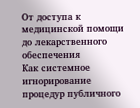От доступа к медицинской помощи до лекарственного обеспечения
Как системное игнорирование процедур публичного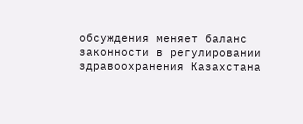обсуждения меняет баланс законности в регулировании здравоохранения Казахстана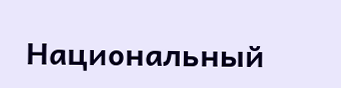Национальный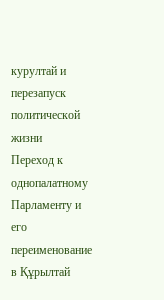курултай и перезапуск политической жизни
Переход к однопалатному Парламенту и его переименование в Құрылтай